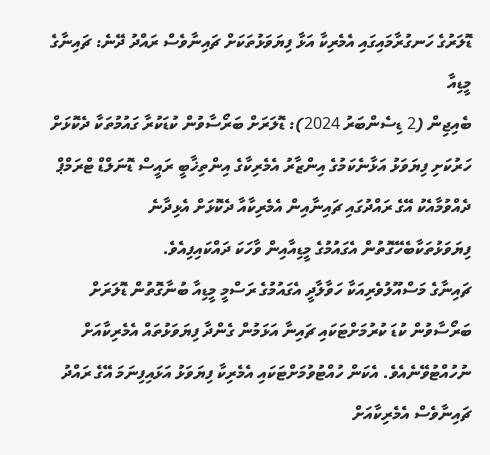ޑޮލަރުގެ ހަނގުރާމައިގައި އެމެރިކާ އަޅާ ފިޔަވަޅުތަކަށް ޗައިނާވެސް ރައްދު ދޭނެ: ޗައިނާގެ މީޑިއާ
ބެއިޖިން (2 ޑިސެންބަރު 2024): ޑޮލަރަށް ބަރޯސާވުން ކުޑަކުރާ ގައުމުތަކާ ދެކޮޅަށް ހަރުކަށި ފިޔަވަޅު އަޅާނެކަމުގެ އިންޒާރު އެމެރިކާގެ އިންތިޚާބީ ރައީސް ޑޮނަލްޑް ޓްރަމްޕް ދެއްވުމާއެކު އޭގެ ރައްދުގައި ޗައިނާއިން އެމެރިކާއާ ދެކޮޅަށް އެޅިދާނެ ފިޔަވަޅުތަކާބެހޭގޮތުން އެގައުމުގެ މީޑިއާއިން ވާހަކަ ދައްކައިފިއެވެ.
ޗައިނާގެ މަސްއޫލުވެރިއަކާ ހަވާލާދީ އެގައުމުގެ ރަސްމީ މީޑިއާ ބުނާގޮތުން ޑޮލަރަށް ބަރޯސާވުން ކުޑަ ކުރުމަށްޓަކައި ޗައިނާ އަޅަމުން ގެންދާ ފިޔަވަޅުތައް އެމެރިކާއަށް ނުހުއްޓުވޭނެއެވެ. އެކަން ހުއްޓުވުމަށްޓަކައި އެމެރިކާ ފިޔަވަޅު އަޅައިފިނަމަ އޭގެ ރައްދު ޗައިނާވެސް އެމެރިކާއަށް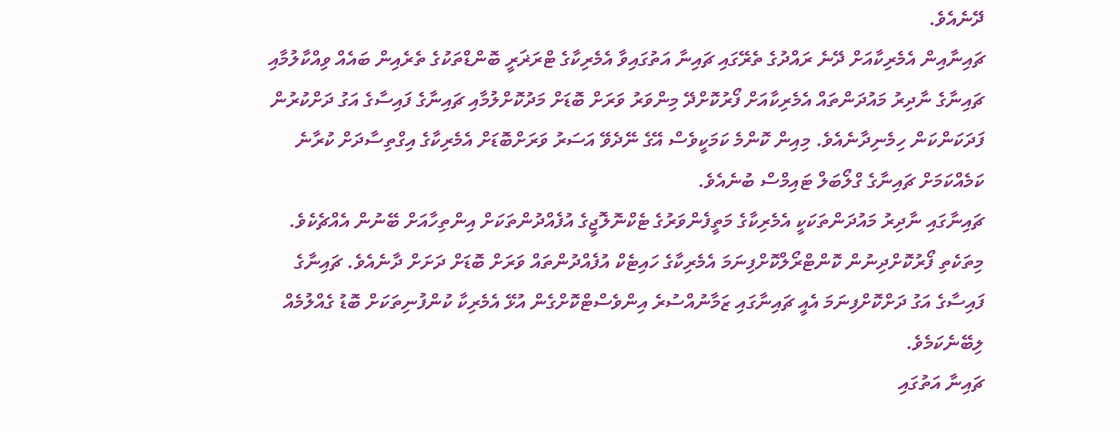ދޭނެއެވެ.
ޗައިނާއިން އެމެރިކާއަށް ދޭނެ ރައްދުގެ ތެރޭގައި ޗައިނާ އަތުގައިވާ އެމެރިކާގެ ޓްރަޜަރީ ބޮންޑްތަކުގެ ތެރެއިން ބައެއް ވިއްކާލުމާއި ޗައިނާގެ ނާދިރު މައުދަންތައް އެމެރިކާއަށް ފޯރުކޮށްދޭ މިންވަރު ވަރަށް ބޮޑަށް މަދުކޮށްލުމާއި ޗައިނާގެ ފައިސާގެ އަގު ދަށްކުރުން ފަދަކަންކަން ހިމެނިދާނެއެވެ. މިއިން ކޮންމެ ކަމަކީވެސް އޭގެ ނޭދެވޭ އަސަރު ވަރަށްބޮޑަށް އެމެރިކާގެ އިގްތިސާދަށް ކުރާނެ ކަމެއްކަމަށް ޗައިނާގެ ގްލޯބަލް ޓައިމްސް ބުނެއެވެ.
ޗައިނާގައި ނާދިރު މައުދަންތަކަކީ އެމެރިކާގެ މަތީފެންވަރުގެ ޓެކްނޮލޮޖީގެ އުފެއްދުންތަކަށް އިންތިހާއަށް ބޭނުން އެއްޗެކެވެ. މިތަކެތި ފޯރުކޮށްދިނުން ކޮންޓްރޯލްކޮށްފިނަމަ އެމެރިކާގެ ހައިޓެކް އުފެއްދުންތައް ވަރަށް ބޮޑަށް ދަށަށް ދާނެއެވެ. ޗައިނާގެ ފައިސާގެ އަގު ދަށްކޮށްފިނަމަ އެއީ ޗައިނާގައި ޒަމާނުއްސުރެ އިންވެސްޓްކޮށްގެން އުޅޭ އެމެރިކާ ކުންފުނިތަކަށް ބޮޑު ގެއްލުމެއް ލިބޭނެކަމެވެ.
ޗައިނާ އަތުގައި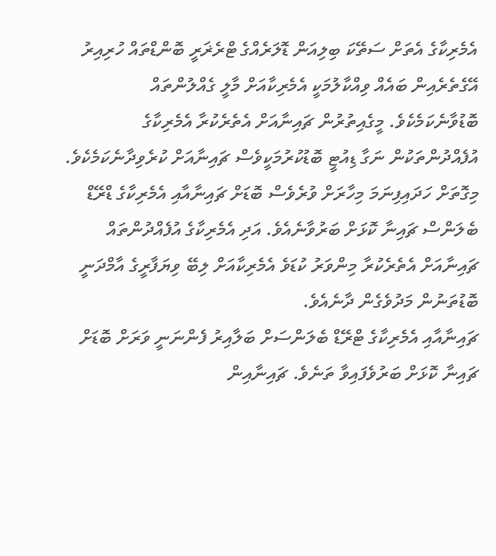އެމެރިކާގެ އެތަށް ސަތޭކަ ބިލިއަން ޑޮލަރެއްގެ ޓްރެޜަރީ ބޮންޑްތައް ހުރިއިރު އޭގެތެރެއިން ބައެއް ވިއްކާލުމަކީ އެމެރިކާއަށް މާލީ ގެއްލުންތައް ބޮޑުވާނެކަމެކެވެ. މީގެއިތުރުން ޗައިނާއަށް އެތެރެކުރާ އެމެރިކާގެ އުފެއްދުންތަކުން ނަގާ ޑިއުޓީ ބޮޑުކުރުމަކީވެސް ޗައިނާއަށް ކުރެވިދާނެކަމެކެވެ.
މިގޮތަށް ހަދައިފިނަމަ މިހާރަށް ވުރެވެސް ބޮޑަށް ޗައިނާއާއި އެމެރިކާގެ ޑްރޭޑް ބެލަންސް ޗައިނާ ކޮޅަށް ބަރުވާނެއެވެ. އަދި އެމެރިކާގެ އުފެއްދުންތައް ޗައިނާއަށް އެތެރެކުރާ މިންވަރު ކުޑަވެ އެމެރިކާއަށް ލިބޭ ވިޔަފާރީގެ އާމްދަނީ ބޮޑުތަނުން މަދުވެގެން ދާނެއެވެ.
ޗައިނާއާއި އެމެރިކާގެ ޓްރޭޑް ބެލަންސަށް ބަލާއިރު ފެންނަނީ ވަރަށް ބޮޑަށް ޗައިނާ ކޮޅަށް ބަރުވެފައިވާ ތަނެވެ. ޗައިނާއިން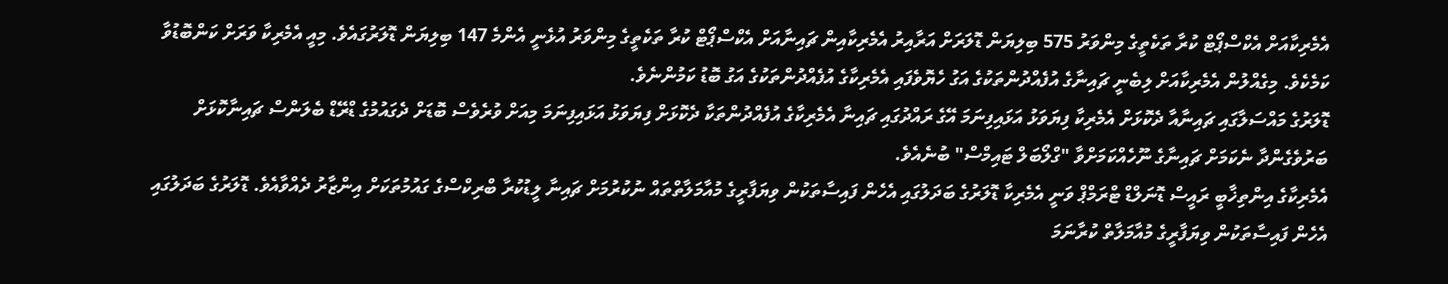އެމެރިކާއަށް އެކްސްޕޯޓް ކުރާ ތަކެތީގެ މިންވަރު 575 ބިލިޔަން ޑޮލަރަށް އަރާއިރު އެމެރިކާއިން ޗައިނާއަށް އެކްސްޕޯޓް ކުރާ ތަކެތީގެ މިންވަރު އުޅެނީ އެންމެ 147 ބިލިޔަން ޑޮލަރުގައެވެ. މިއީ އެމެރިކާ ވަރަށް ކަންބޮޑުވާ ކަމެކެވެ. މިގެއްލުން އެމެރިކާއަށް ލިބެނީ ޗައިނާގެ އުފެއްދުންތަކުގެ އަގު ހެޔޮވެފައި އެމެރިކާގެ އުފެއްދުންތަކުގެ އަގު ބޮޑު ކަމުންނެވެ.
ޑޮލަރުގެ މައްސަލާގައި ޗައިނާއާ ދެކޮޅަށް އެމެރިކާ ފިޔަވަޅު އަޅައިފިނަމަ އޭގެ ރައްދުގައި ޗައިނާ އެމެރިކާގެ އުފެއްދުންތަކާ ދެކޮޅަށް ފިޔަވަޅު އަޅައިފިނަމަ މިއަށް ވުރެވެސް ބޮޑަށް ދެގައުމުގެ ޑްރޭޑް ބެލަންސް ޗައިނާކޮޅަށް ބަރުވެގެންދާ ނެކަމަށް ޗައިނާގެ ނޫހެއްކަމަށްވާ "ގްލޯބަލް ޓައިމްސް" ބުނެއެވެ.
އެމެރިކާގެ އިންތިޚާބީ ރައީސް ޑޮނަލްޑް ޓްރަމްޕް ވަނީ އެމެރިކާ ޑޮލަރުގެ ބަދަލުގައި އެހެން ފައިސާތަކުން ވިޔަފާރީގެ މުއާމަލާތްތައް ނުކުރުމަށް ޗައިނާ ލީޑުކުރާ ބްރިކްސްގެ ގައުމުތަކަށް އިންޒާރު ދެއްވާއެވެ. ޑޮލަރުގެ ބަދަލުގައި އެހެން ފައިސާތަކުން ވިޔަފާރީގެ މުއާމަލާތް ކުރާނަމަ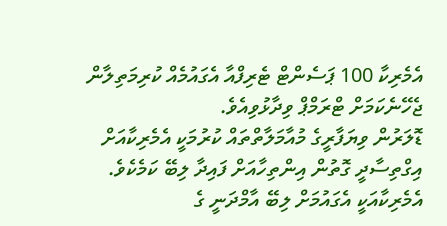އެމެރިކާ 100 ޕަސެންޓް ޓެރިފްއާ އެގައުމެއް ކުރިމަތިލާން ޖެހޭނެކަމަށް ޓްރަމްޕް ވިދާޅުވިއެވެ.
ޑޮލަރުން ވިޔަފާރީގެ މުއާމަލާތްތައް ކުރުމަކީ އެމެރިކާއަށް އިގްތިސާދީ ގޮތުން އިންތިހާއަށް ފައިދާ ލިބޭ ކަމެކެވެ. އެމެރިކާއަކީ އެގައުމަށް ލިބޭ އާމްދަނީ ގެ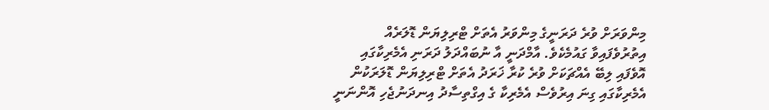މިންވަރަށް ވުރެ ދަރަނީގެ މިންވަރު އެތަށް ޓްރިލިޔަން ޑޮލަރެއް އިތުރުވެފައިވާ ގައުމެކެވެ. އާމްދަނީ އާ ނުބައްދަލު ދަރަނި އެމެރިކާގައި އޮވެފައި ލިބޭ އެއްޗަކަށް ވުރެ ކުރާ ޚަރަދު އެތަށް ޓްރިލިޔަން ޑޮލަރަކުން އެމެރިކާގައި ގިނަ އިރުވެސް އެމެރިކާ ގެ އިގްތިސާދު އިނދަނުޖެހި އޮންނަނީ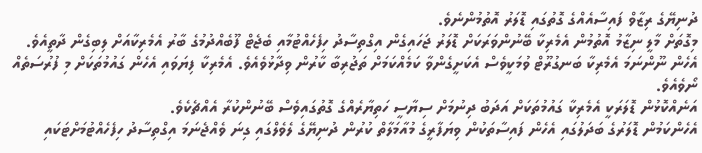ދުނިޔޭގެ ރިޒާވް ފައިސާއެއްގެ ގޮތުގައި ޑޮލަރު އޮތުމުންނެވެ.
މިގޮތަށް މާލީ ނިޒާމު އޮތުމުން އެމެރިކާ ބޭނުންވަރަކަށް ޑޮލަރު ޖަހައިގެން އިގްތިސާދު ހިފެހެއްޓުމާއި ބެޖެޓް ފޫބެއްދުމުގެ ބާރު އެމެރިކާއަށް ލިބިގެން ދާތީއެވެ. އެހެން ނޫންނަމަ އެމެރިކާ ބަނގުރޫޓް ވުމަކީވެސް އެކަށީގެންވާ ކަމެއްކަމަށް ތަޖުރިބާ ކާރުން ވިދާޅުވެއެވެ. އެމެރިކާ ފިޔަވައި އެހެން ގައުމުތަކަށް މި ފުރުސަތެއް ނޯވެއެވެ.
އަނެއްކޮޅުން ޑޮލަރަކީ އެމެރިކާ ގައުމުތަކަށް އަދަބު ދިނުމަށް ސިޔާސީ ހަތިޔާރެއްގެ ގޮތުގައިވެސް ބޭނުންކުރާ އެއްޗެކެވެ.
އެހެންކަމުން ޑޮލަރުގެ ބަދަލުގައި އެހެން ފައިސާތަކުން ވިޔަފާރީގެ މުއާމަލާތް ކުރުން ދުނިޔޭގެ ލެވެލްގައި ގިނަ ވެއްޖެނަމަ އިގްތިސާދު ހިފެހެއްޓުމަށްޓަކައި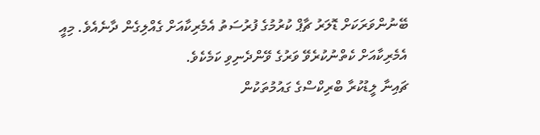ބޭނުންވަރަކަށް ޑޮލަރު ޗާޕް ކުރުމުގެ ފުރުސަތު އެމެރިކާއަށް ގެއްލިގެން ދާނެއެވެ. މިއީ އެމެރިކާއަށް ކެތްނުކުރެވޭ ވަރުގެ ވޭންދެނިވި ކަމެކެވެ.
ޗައިނާ ލީޑުކުރާ ބްރިކްސްގެ ގައުމުތަކުން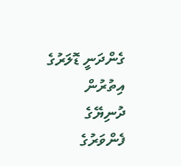ގެންދަނީ ޑޮލަރުގެ އިތުރުން ދުނިޔޭގެ ފެންވަރުގެ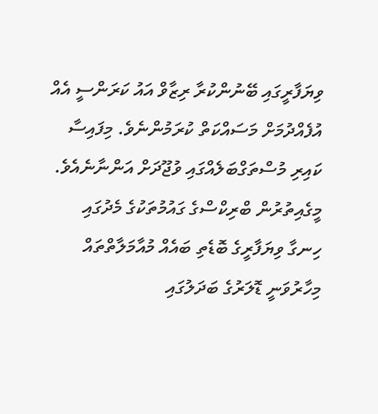ވިޔަފާރީގައި ބޭނުންކުރާ ރިޒާވް އައު ކަރަންސީ އެއް އުފެއްދުމަށް މަސައްކަތް ކުރަމުންނެވެ. މިފައިސާ ކައިރި މުސްތަގްބަލެއްގައި ވުޖޫދަށް އަންނާނެއެވެ. މީގެއިތުރުން ބްރިކްސްގެ ގައުމުތަކުގެ މެދުގައި ހިނގާ ވިޔަފާރީގެ ބޮޑެތި ބައެއް މުއާމަލާތްތައް މިހާރުވަނީ ޑޮލަރުގެ ބަދަލުގައި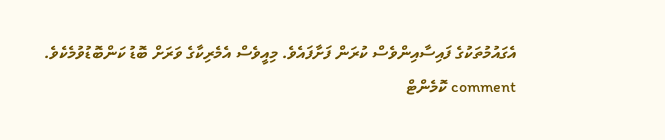އެގައުމުތަކުގެ ފައިސާއިންވެސް ކުރަން ފަށާފައެވެ. މިއީވެސް އެމެރިކާގެ ވަރަށް ބޮޑު ކަންބޮޑުވުމެކެވެ.
comment ކޮމެންޓް